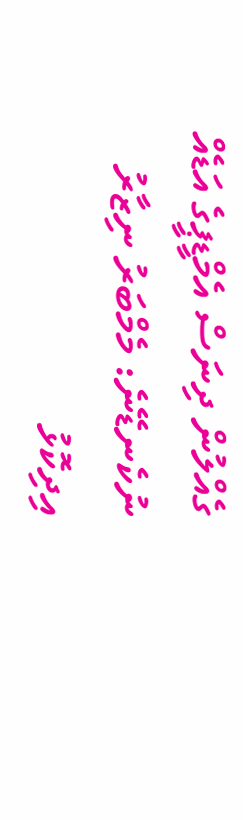ގެއްލުން ދިނަސް އެމްޑީޕީގެ އަޑެއް ނުކެނޑޭނެ: މެމްބަރު ނިޒާރު
އިދިކޮޅު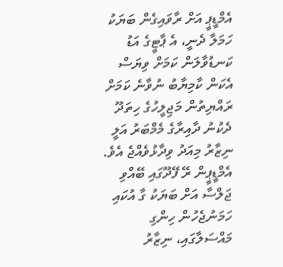އެމްޑީޕީ އަށް ރާވައިގެން ބަޔަކު ހަމަލާ ދެނީ، އެ ޕާޓީގެ އަޑު ކަނޑުވާލަން ކަމަށް ވިޔަސް އެކަން ކާމިޔާބު ނުވާނެ ކަމަށް ރައްޔިތުން މަޖިލީހުގެ ހިތަދޫ ދެކުނު ދާއިރާގެ މެމްބަރު އަލީ ނިޒާރު މިއަދު ވިދާޅުވެއްޖެ އެވެ. އެމްޑީޕީން ރޭ ފޭދޫގައި ބޭއްވި ޖަލްސާ އަށް ބަޔަކު ގާ އުކައި ހަމަނުޖެހުން ހިންގި މައްސަލާގައި، ނިޒާރު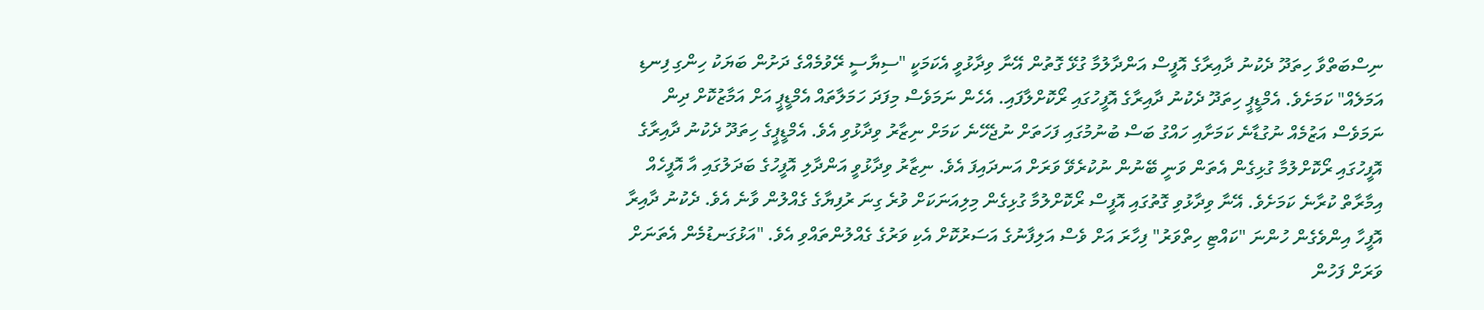ނިސްބަތްވާ ހިތަދޫ ދެކުނު ދާއިރާގެ އޮފީސް އަންދާލުމާ ގުޅޭ ގޮތުން އޭނާ ވިދާޅުވީ އެކަމަކީ "ސިޔާސީ ރޭވުމެއްގެ ދަށުން ބަޔަކު ހިންގި ފިނޑި އަމަލެއް" ކަމަށެވެ. އެމްޑީޕީ ހިތަދޫ ދެކުނު ދާއިރާގެ އޮފީހުގައި ރޯކޮށްލާފައި. އެހެން ނަމަވެސް މިފަދަ ހަމަލާތައް އެމްޑީޕީ އަށް އަމާޒުކޮށް ދިން ނަމަވެސް އަޒުމެއް ނުގުޑާނެ ކަމަށާއި ހައްގު ބަސް ބުނުމުގައި ފަހަތަށް ނުޖެހޭނެ ކަމަށް ނިޒާރު ވިދާޅުވި އެވެ. އެމްޑީޕީގެ ހިތަދޫ ދެކުނު ދާއިރާގެ އޮފީހުގައި ރޯކޮށްލުމާ ގުޅިގެން އެތަން ވަނީ ބޭނުން ނުކުރެވޭ ވަރަށް އަނދައިފަ އެވެ. ނިޒާރު ވިދާޅުވީ އަންދާލި އޮފީހުގެ ބަދަލުގައި އާ އޮފީހެއް އިމާރާތް ކުރާނެ ކަމަށެވެ. އޭނާ ވިދާޅުވި ގޮތުގައި އޮފީސް ރޯކޮށްލުމާ ގުޅިގެން މިލިއަނަކަށް ވުރެ ގިނަ ރުފިޔާގެ ގެއްލުން ވާނެ އެވެ. ދެކުނު ދާއިރާ އޮފީހާ އިންވެގެން ހުންނަ "ކައްޓި ހިތްވަރު" ފިހާރަ އަށް ވެސް އަލިފާނުގެ އަސަރުކޮށް އެކި ވަރުގެ ގެއްލުންތައްވި އެވެ. "އަޅުގަނޑުމެން އެތަނަށް ވަރަށް ފަހުން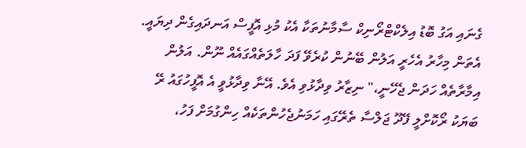ގެނައި އަގު ބޮޑު އިލެކްޓްރޯނިކް ސާމާނުތަކާ އެކު މުޅި އޮފީސް އަނދައިގެން ދިޔައީ. އެތަން މިހާރު އެހެރީ އަލުން ބޭނުން ކުރެވޭ ފަދަ ހާލަތެއްގައެއް ނޫން. އަލުން އިމާރާތެއް ހަދަން ޖެހޭނީ،" ނިޒާރު ވިދާޅުވި އެވެ. އޭނާ ވިދާޅުވީ އެ އޮފީހުގައު ރޭ ބަޔަކު ރޯކޮށްލީ ފޭދޫ ޖަލްސާ ތެރޭގައި ހަމަނުޖެހުންތަކެއް ހިންގުމަށް ފަހު،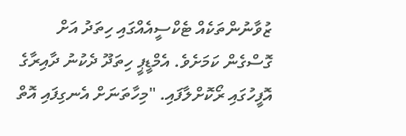ޒުވާނުންތަކެއް ޓެކްސީއެއްގައި ހިތަދު އަށް ގޮސްގެން ކަމަށެވެ. އެމްޑީޕީ ހިތަދޫ ދެކުނު ދާއިރާގެ އޮފީހުގައި ރޯކޮށްލާފައި. "މިހާތަނަށް އެނގިފައި އޮތް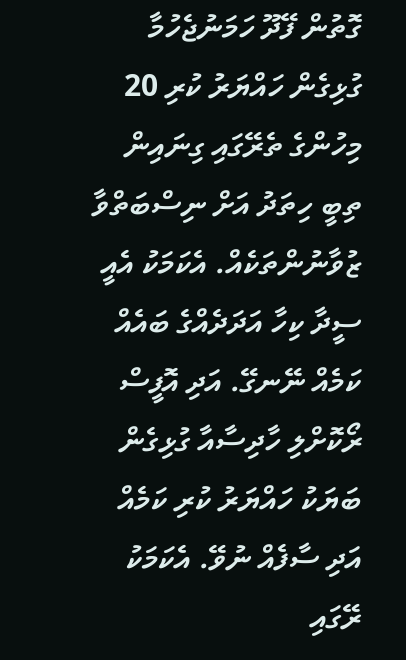ގޮތުން ފޭދޫ ހަމަނުޖެހުމާ ގުޅިގެން ހައްޔަރު ކުރި 20 މިހުންގެ ތެރޭގައި ގިނައިން ތިބީ ހިތަދު އަށް ނިސްބަތްވާ ޒުވާނުންތަކެއް. އެކަމަކު އެއީ ސީދާ ކިހާ އަދަދެއްގެ ބައެއް ކަމެއް ނޭނގޭ. އަދި އޮފީސް ރޯކޮށްލި ހާދިސާއާ ގުޅިގެން ބަޔަކު ހައްޔަރު ކުރި ކަމެއް އަދި ސާފެއް ނުވޭ. އެކަމަކު ރޭގައި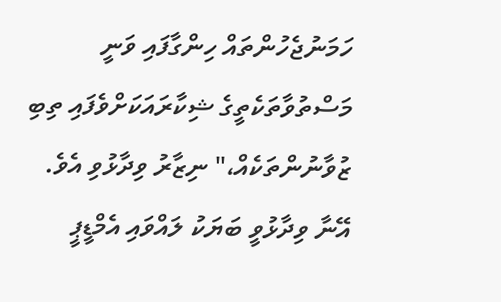ހަމަނުޖެހުންތައް ހިންގާފައި ވަނީ މަސްތުވާތަކެތީގެ ޝިކާރައަކަށްވެފައި ތިބި ޒުވާނުންތަކެއް،" ނިޒާރު ވިދާޅުވި އެވެ. އޭނާ ވިދާޅުވީ ބަޔަކު ލައްވައި އެމްޑީޕީ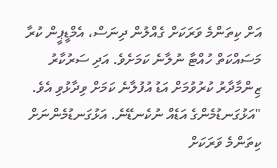އަށް ކިތަންމެ ވަރަކަށް ގެއްލުން ދިނަސް، އެމްޑީޕީން ކުރާ މަސައްކަތް ހުއްޓާ ނުލާނެ ކަމަށެވެ. އަދި ސަރުކާރު ޒިންމާދާރު ކުރުވުމަށް އަޑު އުފުލާނެ ކަމަށް ވިދާޅުވި އެވެ. "އަޅުގަނޑުމެންގެ އަޑެއް ނުކެނޑޭނެ. އަޅުގަނޑުމެންނަށް ކިތަންމެ ވަރަކަށް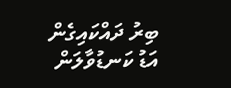ބިރު ދައްކައިގެން އަޑު ކަނޑުވާލަން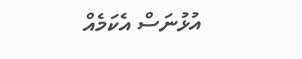އުޅުނަސް އެކަމެއް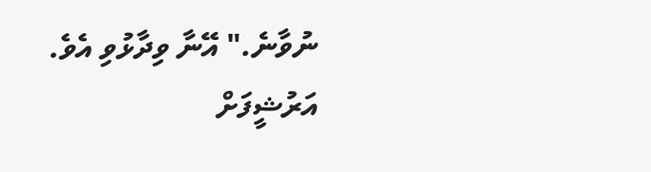ނުވާނެ." އޭނާ ވިދާޅުވި އެވެ.
އަރުޝީފަށް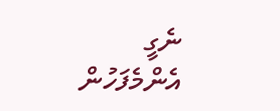ނެގީ
އެންމެފަހުން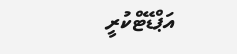އަޕްޑޭޓްކުރީ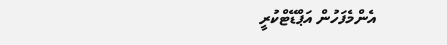އެންމެފަހުން އަޕްޑޭޓްކުރީ